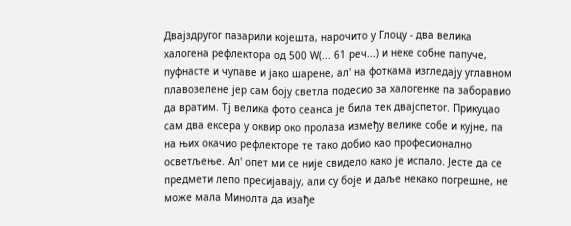Двајздругог пазарили којешта, нарочито у Глоцу - два велика халогена рефлектора од 500 W(... 61 реч...) и неке собне папуче, пуфнасте и чупаве и јако шарене, ал' на фоткама изгледају углавном плавозелене јер сам боју светла подесио за халогенке па заборавио да вратим. Тј велика фото сеанса је била тек двајспетог. Прикуцао сам два ексера у оквир око пролаза између велике собе и кујне, па на њих окачио рефлекторе те тако добио као професионално осветљење. Ал' опет ми се није свидело како је испало. Јесте да се предмети лепо пресијавају, али су боје и даље некако погрешне, не може мала Минолта да изађе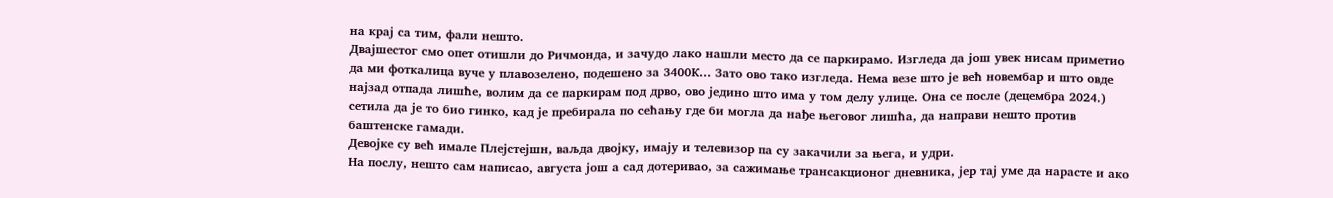на крај са тим, фали нешто.
Двајшестог смо опет отишли до Ричмонда, и зачудо лако нашли место да се паркирамо. Изгледа да још увек нисам приметио да ми фоткалица вуче у плавозелено, подешено за 3400К... Зато ово тако изгледа. Нема везе што је већ новембар и што овде најзад отпада лишће, волим да се паркирам под дрво, ово једино што има у том делу улице. Она се после (децембра 2024.) сетила да је то био гинко, кад је пребирала по сећању где би могла да нађе његовог лишћа, да направи нешто против баштенске гамади.
Девојке су већ имале Плејстејшн, ваљда двојку, имају и телевизор па су закачили за њега, и удри.
На послу, нешто сам написао, августа још а сад дотеривао, за сажимање трансакционог дневника, јер тај уме да нарасте и ако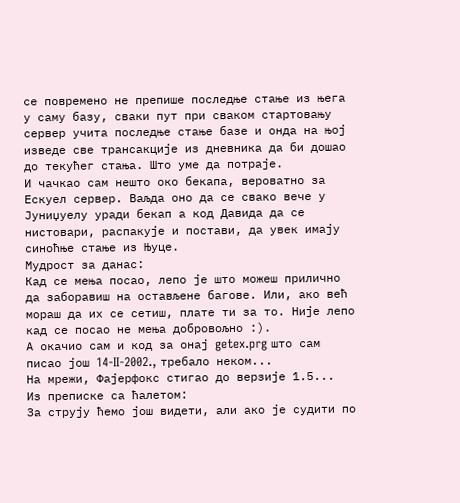се повремено не препише последње стање из њега у саму базу, сваки пут при сваком стартовању сервер учита последње стање базе и онда на њој изведе све трансакције из дневника да би дошао до текућег стања. Што уме да потраје.
И чачкао сам нешто око бекапа, вероватно за Ескуел сервер. Ваљда оно да се свако вече у Јуниџуелу уради бекап а код Давида да се нистовари, распакује и постави, да увек имају синоћње стање из Њуце.
Мудрост за данас:
Кад се мења посао, лепо је што можеш прилично да заборавиш на остављене багове. Или, ако већ мораш да их се сетиш, плате ти за то. Није лепо кад се посао не мења добровољно :).
А окачио сам и код за онај getex.prg што сам писао још 14-II-2002., требало неком...
На мрежи, Фајерфокс стигао до верзије 1.5...
Из преписке са ћалетом:
За струју ћемо још видети, али ако је судити по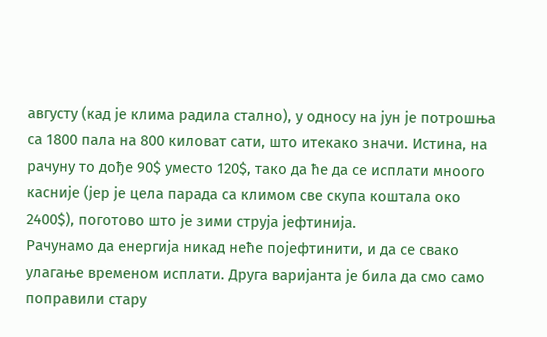августу (кад је клима радила стално), у односу на јун је потрошња са 1800 пала на 800 киловат сати, што итекако значи. Истина, на рачуну то дође 90$ уместо 120$, тако да ће да се исплати мноого касније (јер је цела парада са климом све скупа коштала око 2400$), поготово што је зими струја јефтинија.
Рачунамо да енергија никад неће појефтинити, и да се свако улагање временом исплати. Друга варијанта је била да смо само поправили стару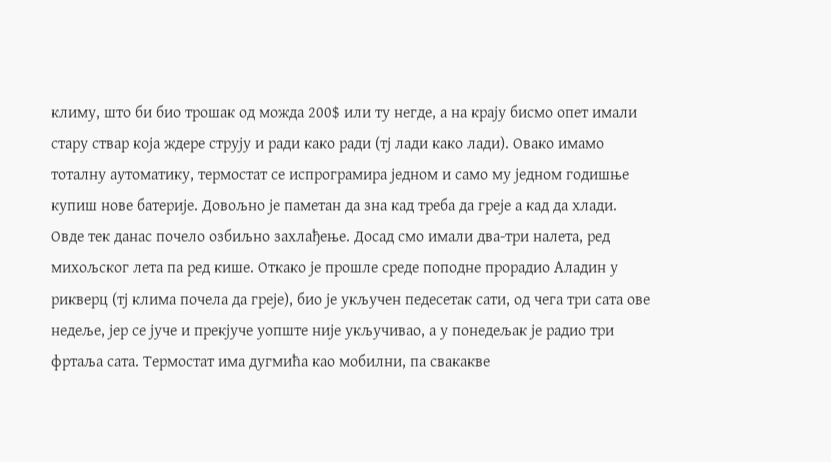климу, што би био трошак од можда 200$ или ту негде, а на крају бисмо опет имали стару ствар која ждере струју и ради како ради (тј лади како лади). Овако имамо тоталну аутоматику, термостат се испрограмира једном и само му једном годишње купиш нове батерије. Довољно је паметан да зна кад треба да греје а кад да хлади.
Овде тек данас почело озбиљно захлађење. Досад смо имали два-три налета, ред михољског лета па ред кише. Откако је прошле среде поподне прорадио Аладин у рикверц (тј клима почела да греје), био је укључен педесетак сати, од чега три сата ове недеље, јер се јуче и прекјуче уопште није укључивао, а у понедељак је радио три фртаља сата. Термостат има дугмића као мобилни, па свакакве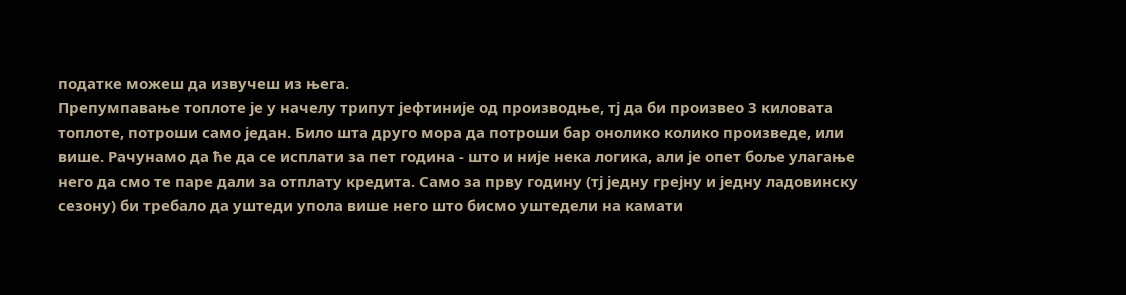податке можеш да извучеш из њега.
Препумпавање топлоте је у начелу трипут јефтиније од производње, тј да би произвео 3 киловата топлоте, потроши само један. Било шта друго мора да потроши бар онолико колико произведе, или више. Рачунамо да ће да се исплати за пет година - што и није нека логика, али је опет боље улагање него да смо те паре дали за отплату кредита. Само за прву годину (тј једну грејну и једну ладовинску сезону) би требало да уштеди упола више него што бисмо уштедели на камати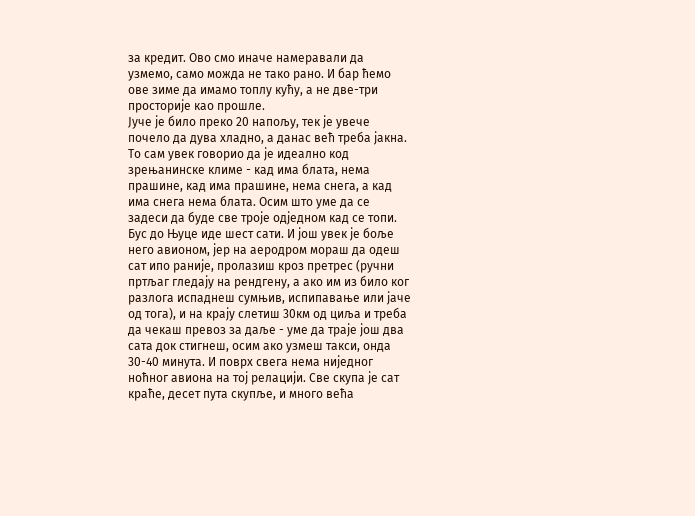за кредит. Ово смо иначе намеравали да узмемо, само можда не тако рано. И бар ћемо ове зиме да имамо топлу кућу, а не две-три просторије као прошле.
Јуче је било преко 20 напољу, тек је увече почело да дува хладно, а данас већ треба јакна. То сам увек говорио да је идеално код зрењанинске климе - кад има блата, нема прашине, кад има прашине, нема снега, а кад има снега нема блата. Осим што уме да се задеси да буде све троје одједном кад се топи.
Бус до Њуце иде шест сати. И још увек је боље него авионом, јер на аеродром мораш да одеш сат ипо раније, пролазиш кроз претрес (ручни пртљаг гледају на рендгену, а ако им из било ког разлога испаднеш сумњив, испипавање или јаче од тога), и на крају слетиш 30км од циља и треба да чекаш превоз за даље - уме да траје још два сата док стигнеш, осим ако узмеш такси, онда 30-40 минута. И поврх свега нема ниједног ноћног авиона на тој релацији. Све скупа је сат краће, десет пута скупље, и много већа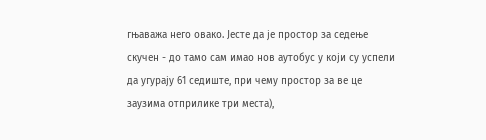гњаважа него овако. Јесте да је простор за седење скучен - до тамо сам имао нов аутобус у који су успели да угурају 61 седиште, при чему простор за ве це заузима отприлике три места),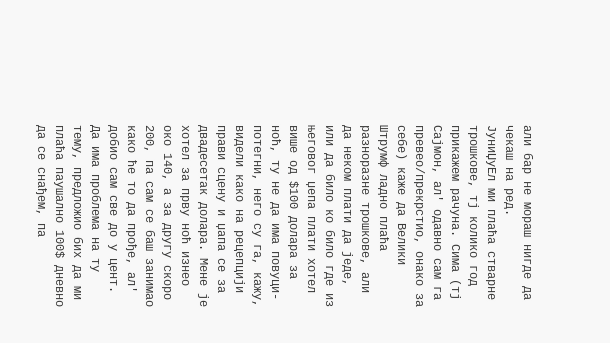али бар не мораш нигде да чекаш на ред.
ЈуниЏуЕл ми плаћа стварне трошкове, тј колико год прикажем рачуна. Сима (тј Сајмон, ал' одавно сам га превео/прекрстио, онако за себе) каже да Велики Штрумф ладно плаћа разноразне трошкове, али да неком плати да једе, или да било ко било где из његовог џепа плати хотел више од $100 долара за ноћ, ту не да има повуци-потегни, него су га, кажу, видели како на рецепцији прави сцену и џапа се за двадесетак долара. Мене је хотел за прву ноћ изнео око 140, а за другу скоро 200, па сам се баш занимао како ће то да прође, ал' добио сам све до у цент.
Да има проблема на ту тему, предложио бих да ми плаћа паушално 100$ дневно да се снађем, па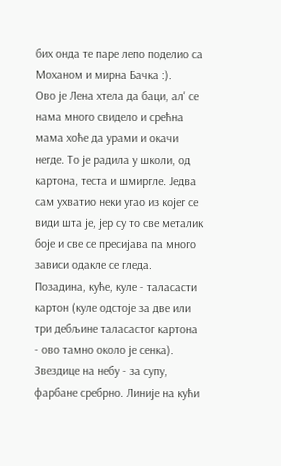бих онда те паре лепо поделио са Моханом и мирна Бачка :).
Ово је Лена хтела да баци, ал' се нама много свидело и срећна мама хоће да урами и окачи негде. То је радила у школи, од картона, теста и шмиргле. Једва сам ухватио неки угао из којег се види шта је, јер су то све металик боје и све се пресијава па много зависи одакле се гледа. Позадина, куће, куле - таласасти картон (куле одстоје за две или три дебљине таласастог картона - ово тамно около је сенка). Звездице на небу - за супу, фарбане сребрно. Линије на кући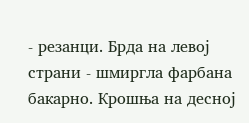- резанци. Брда на левој страни - шмиргла фарбана бакарно. Крошња на десној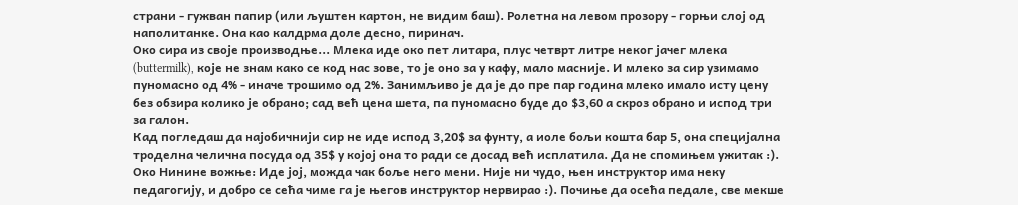страни - гужван папир (или љуштен картон, не видим баш). Ролетна на левом прозору - горњи слој од наполитанке. Она као калдрма доле десно, пиринач.
Око сира из своје производње... Млека иде око пет литара, плус четврт литре неког јачег млека (buttermilk), које не знам како се код нас зове, то је оно за у кафу, мало масније. И млеко за сир узимамо пуномасно од 4% - иначе трошимо од 2%. Занимљиво је да је до пре пар година млеко имало исту цену без обзира колико је обрано; сад већ цена шета, па пуномасно буде до $3,60 а скроз обрано и испод три за галон.
Кад погледаш да најобичнији сир не иде испод 3,20$ за фунту, а иоле бољи кошта бар 5, она специјална троделна челична посуда од 35$ у којој она то ради се досад већ исплатила. Да не спомињем ужитак :).
Око Нинине вожње: Иде јој, можда чак боље него мени. Није ни чудо, њен инструктор има неку педагогију, и добро се сећа чиме га је његов инструктор нервирао :). Почиње да осећа педале, све мекше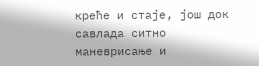креће и стаје, још док савлада ситно маневрисање и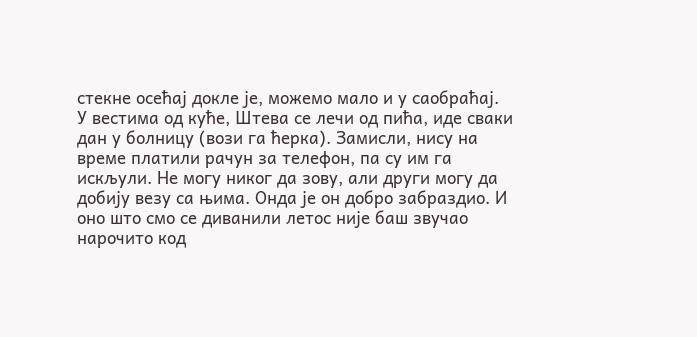стекне осећај докле је, можемо мало и у саобраћај.
У вестима од куће, Штева се лечи од пића, иде сваки дан у болницу (вози га ћерка). Замисли, нису на време платили рачун за телефон, па су им га искљули. Не могу никог да зову, али други могу да добију везу са њима. Онда је он добро забраздио. И оно што смо се диванили летос није баш звучао нарочито код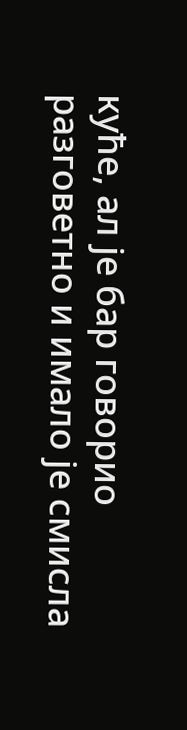куће, ал је бар говорио разговетно и имало је смисла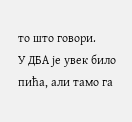то што говори.
У ДБА је увек било пића, али тамо га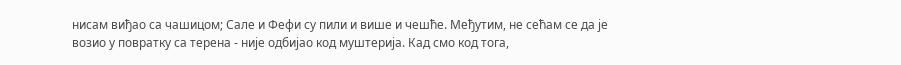нисам виђао са чашицом; Сале и Фефи су пили и више и чешће. Међутим, не сећам се да је возио у повратку са терена - није одбијао код муштерија. Кад смо код тога,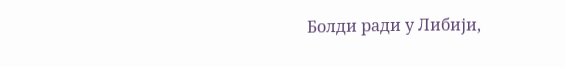Болди ради у Либији,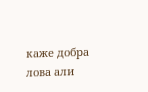каже добра лова али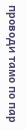проводи тамо по пар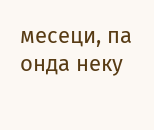месеци, па онда неку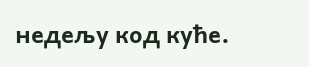недељу код куће.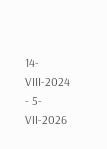14-VIII-2024 - 5-VII-2026